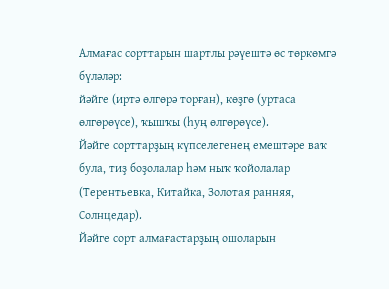Алмағас сорттарын шартлы рәүештә өс төркөмгә бүләләр:
йәйге (иртә өлгөрә торған), көҙгө (уртаса өлгөрөүсе), ҡышҡы (һуң өлгөрөүсе).
Йәйге сорттарҙың күпселегенең емештәре ваҡ була, тиҙ боҙолалар һәм ныҡ ҡойолалар (Терентьевка, Китайка, Золотая ранняя, Солнцедар).
Йәйге сорт алмағастарҙың ошоларын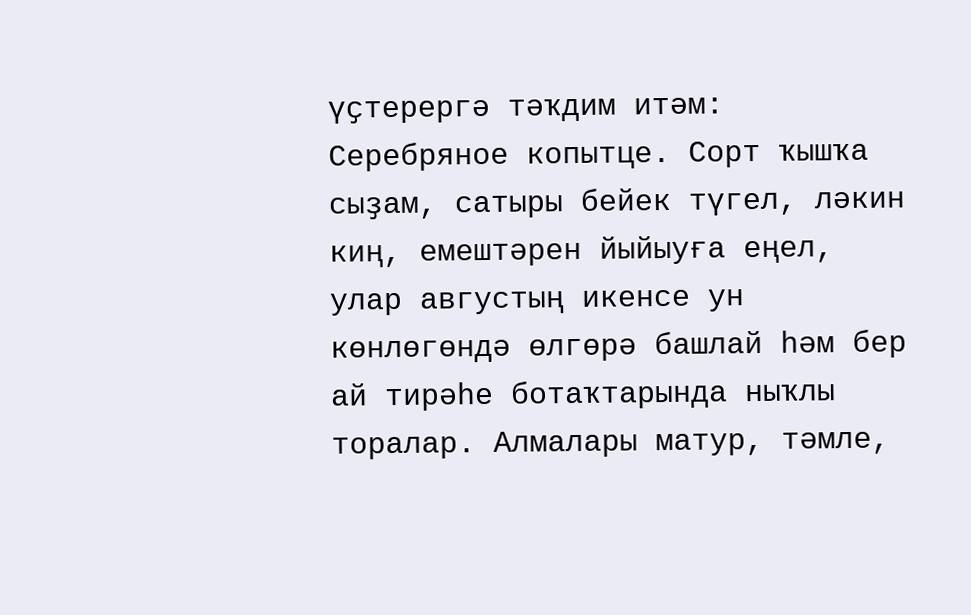үҫтерергә тәҡдим итәм:
Серебряное копытце. Сорт ҡышҡа сыҙам, сатыры бейек түгел, ләкин киң, емештәрен йыйыуға еңел, улар августың икенсе ун көнлөгөндә өлгөрә башлай һәм бер ай тирәһе ботаҡтарында ныҡлы торалар. Алмалары матур, тәмле,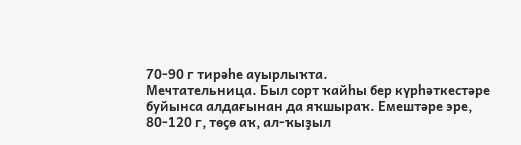70-90 г тирәһе ауырлыҡта.
Мечтательница. Был сорт ҡайһы бер күрһәткестәре буйынса алдағынан да яҡшыраҡ. Емештәре эре, 80-120 г, төҫө аҡ, ал-ҡыҙыл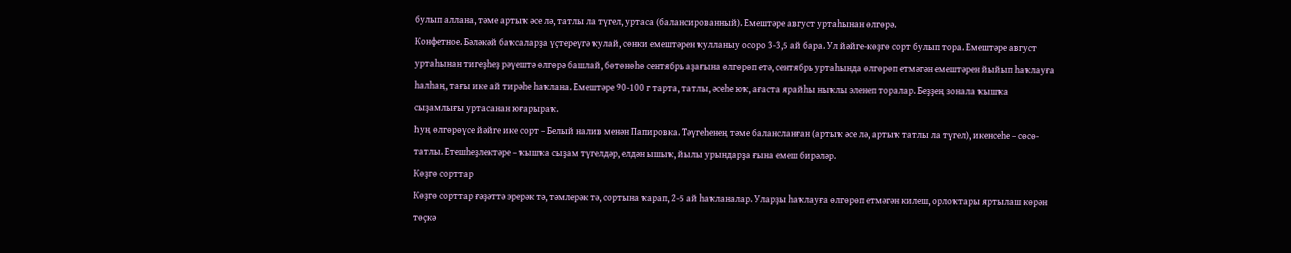булып аллана, тәме артыҡ әсе лә, татлы ла түгел, уртаса (балансированный). Емештәре август уртаһынан өлгөрә.
Конфетное. Бәләкәй баҡсаларҙа үҫтереүгә ҡулай, сөнки емештәрен ҡулланыу осоро 3-3,5 ай бара. Ул йәйге-көҙгө сорт булып тора. Емештәре август уртаһынан тигеҙһеҙ рәүештә өлгөрә башлай, бөтөнөһө сентябрь аҙағына өлгөрөп етә, сентябрь уртаһында өлгөрөп етмәгән емештәрен йыйып һаҡлауға һалһаң, тағы ике ай тирәһе һаҡлана. Емештәре 90-100 г тарта, татлы, әсеһе юҡ, ағаста ярайһы ныҡлы эленеп торалар. Беҙҙең зонала ҡышҡа сыҙамлығы уртасанан юғарыраҡ.
Һуң өлгөрөүсе йәйге ике сорт – Белый налив менән Папировка. Тәүгеһенең тәме балансланған (артыҡ әсе лә, артыҡ татлы ла түгел), икенсеһе – сөсө-татлы. Етешһеҙлектәре – ҡышҡа сыҙам түгелдәр, елдән ышыҡ, йылы урындарҙа ғына емеш бирәләр.
Көҙгө сорттар
Көҙгө сорттар ғәҙәттә эрерәк тә, тәмлерәк тә, сортына ҡарап, 2-5 ай һаҡланалар. Уларҙы һаҡлауға өлгөрөп етмәгән килеш, орлоҡтары яртылаш көрән төҫкә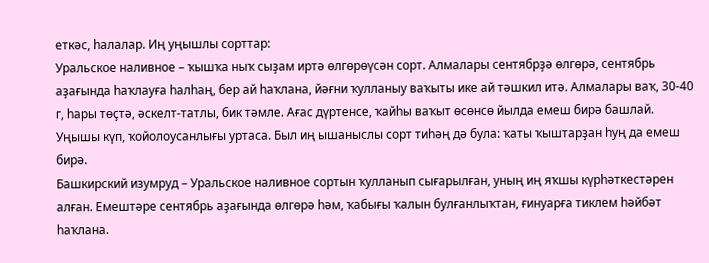еткәс, һалалар. Иң уңышлы сорттар:
Уральское наливное – ҡышҡа ныҡ сыҙам иртә өлгөрөүсән сорт. Алмалары сентябрҙә өлгөрә, сентябрь аҙағында һаҡлауға һалһаң, бер ай һаҡлана, йәғни ҡулланыу ваҡыты ике ай тәшкил итә. Алмалары ваҡ, 30-40 г, һары төҫтә, әскелт-татлы, бик тәмле. Ағас дүртенсе, ҡайһы ваҡыт өсөнсө йылда емеш бирә башлай. Уңышы күп, ҡойолоусанлығы уртаса. Был иң ышаныслы сорт тиһәң дә була: ҡаты ҡыштарҙан һуң да емеш бирә.
Башкирский изумруд – Уральское наливное сортын ҡулланып сығарылған, уның иң яҡшы күрһәткестәрен алған. Емештәре сентябрь аҙағында өлгөрә һәм, ҡабығы ҡалын булғанлыҡтан, ғинуарға тиклем һәйбәт һаҡлана.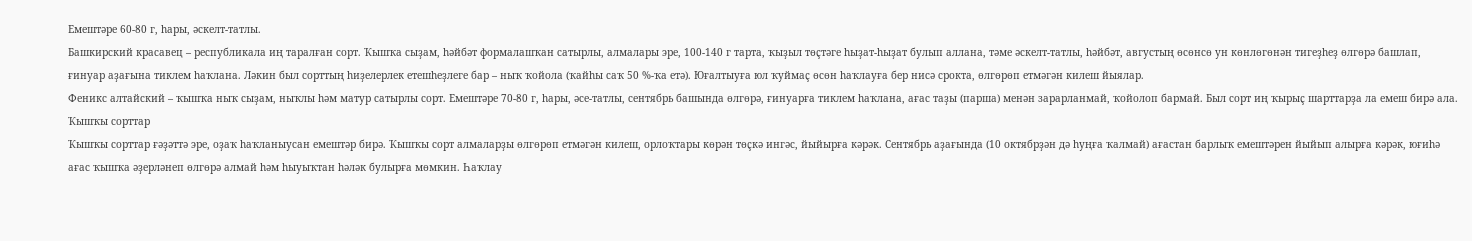Емештәре 60-80 г, һары, әскелт-татлы.
Башкирский красавец – республикала иң таралған сорт. Ҡышҡа сыҙам, һәйбәт формалашҡан сатырлы, алмалары эре, 100-140 г тарта, ҡыҙыл төҫтәге һыҙат-һыҙат булып аллана, тәме әскелт-татлы, һәйбәт, августың өсөнсө ун көнлөгөнән тигеҙһеҙ өлгөрә башлап, ғинуар аҙағына тиклем һаҡлана. Ләкин был сорттың һиҙелерлек етешһеҙлеге бар – ныҡ ҡойола (ҡайһы саҡ 50 %-ҡа етә). Юғалтыуға юл ҡуймаҫ өсөн һаҡлауға бер нисә срокта, өлгөрөп етмәгән килеш йыялар.
Феникс алтайский – ҡышҡа ныҡ сыҙам, ныҡлы һәм матур сатырлы сорт. Емештәре 70-80 г, һары, әсе-татлы, сентябрь башында өлгөрә, ғинуарға тиклем һаҡлана, ағас таҙы (парша) менән зарарланмай, ҡойолоп бармай. Был сорт иң ҡырыҫ шарттарҙа ла емеш бирә ала.
Ҡышҡы сорттар
Ҡышҡы сорттар ғәҙәттә эре, оҙаҡ һаҡланыусан емештәр бирә. Ҡышҡы сорт алмаларҙы өлгөрөп етмәгән килеш, орлоҡтары көрән төҫкә ингәс, йыйырға кәрәк. Сентябрь аҙағында (10 октябрҙән дә һуңға ҡалмай) ағастан барлыҡ емештәрен йыйып алырға кәрәк, юғиһә ағас ҡышҡа әҙерләнеп өлгөрә алмай һәм һыуыҡтан һәләк булырға мөмкин. Һаҡлау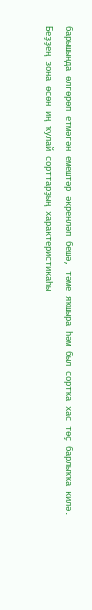барышында өлгөрөп етмәгән емештәр әкренләп бешә, тәме яҡшыра һәм был сортҡа хас төҫ барлыҡҡа килә.
Беҙҙең зона өсөн иң ҡулай сорттарҙың характеристикаһы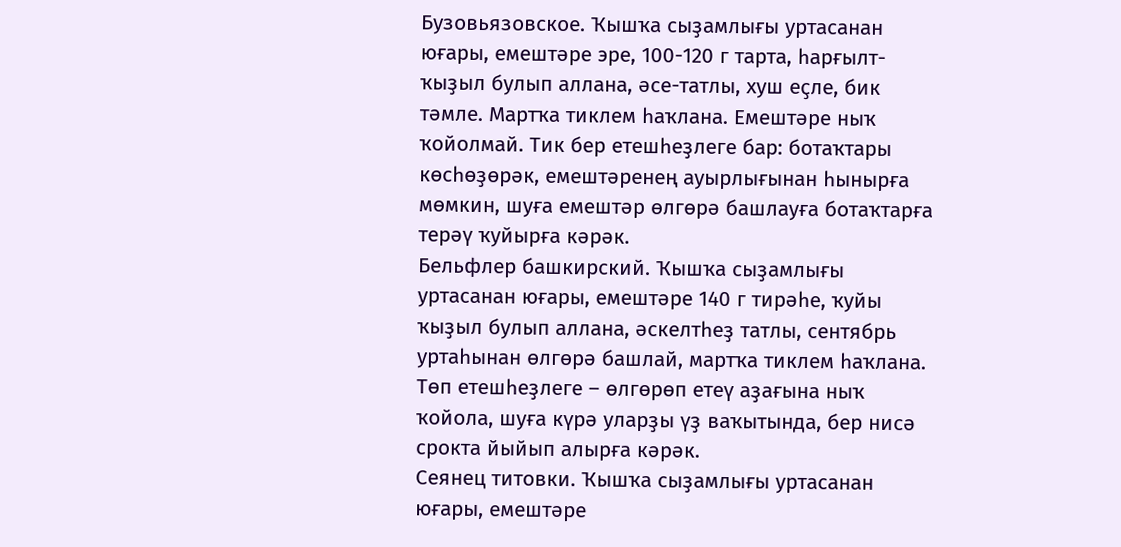Бузовьязовское. Ҡышҡа сыҙамлығы уртасанан юғары, емештәре эре, 100-120 г тарта, һарғылт-ҡыҙыл булып аллана, әсе-татлы, хуш еҫле, бик тәмле. Мартҡа тиклем һаҡлана. Емештәре ныҡ ҡойолмай. Тик бер етешһеҙлеге бар: ботаҡтары көсһөҙөрәк, емештәренең ауырлығынан һынырға мөмкин, шуға емештәр өлгөрә башлауға ботаҡтарға терәү ҡуйырға кәрәк.
Бельфлер башкирский. Ҡышҡа сыҙамлығы уртасанан юғары, емештәре 140 г тирәһе, ҡуйы ҡыҙыл булып аллана, әскелтһеҙ татлы, сентябрь уртаһынан өлгөрә башлай, мартҡа тиклем һаҡлана. Төп етешһеҙлеге – өлгөрөп етеү аҙағына ныҡ ҡойола, шуға күрә уларҙы үҙ ваҡытында, бер нисә срокта йыйып алырға кәрәк.
Сеянец титовки. Ҡышҡа сыҙамлығы уртасанан юғары, емештәре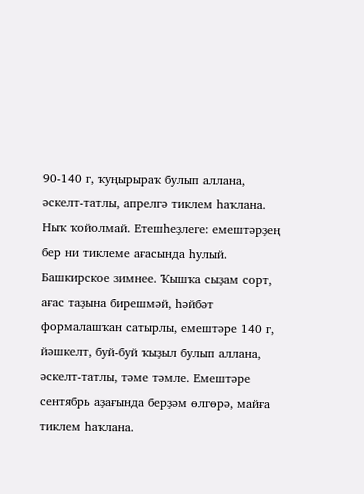90-140 г, ҡуңырыраҡ булып аллана, әскелт-татлы, апрелгә тиклем һаҡлана. Ныҡ ҡойолмай. Етешһеҙлеге: емештәрҙең бер ни тиклеме ағасында һулый.
Башкирское зимнее. Ҡышҡа сыҙам сорт, ағас таҙына бирешмәй, һәйбәт формалашҡан сатырлы, емештәре 140 г, йәшкелт, буй-буй ҡыҙыл булып аллана, әскелт-татлы, тәме тәмле. Емештәре сентябрь аҙағында берҙәм өлгөрә, майға тиклем һаҡлана.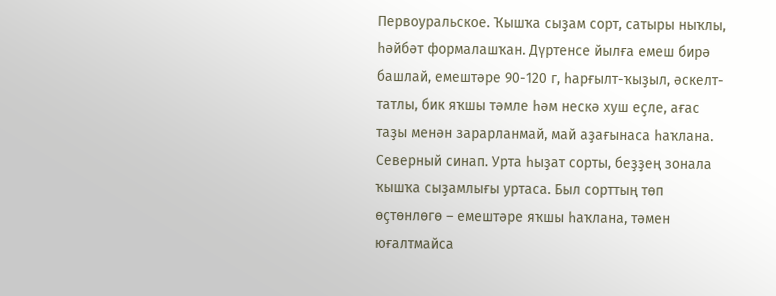Первоуральское. Ҡышҡа сыҙам сорт, сатыры ныҡлы, һәйбәт формалашҡан. Дүртенсе йылға емеш бирә башлай, емештәре 90-120 г, һарғылт-ҡыҙыл, әскелт-татлы, бик яҡшы тәмле һәм нескә хуш еҫле, ағас таҙы менән зарарланмай, май аҙағынаса һаҡлана.
Северный синап. Урта һыҙат сорты, беҙҙең зонала ҡышҡа сыҙамлығы уртаса. Был сорттың төп өҫтөнлөгө – емештәре яҡшы һаҡлана, тәмен юғалтмайса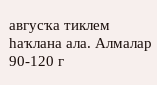авгусҡа тиклем һаҡлана ала. Алмалар 90-120 г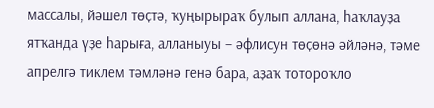массалы, йәшел төҫтә, ҡуңырыраҡ булып аллана, һаҡлауҙа ятҡанда үҙе һарыға, алланыуы – әфлисун төҫөнә әйләнә, тәме апрелгә тиклем тәмләнә генә бара, аҙаҡ тотороҡло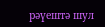рәүештә шул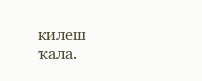килеш ҡала.